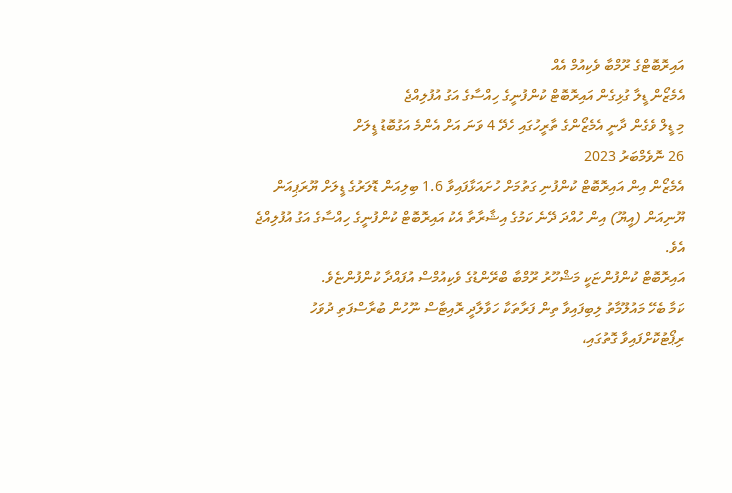އައިރޮބޮޓްގެ ރޫމްބާ ވެކިއުމް އެއް
އެމެޒޯން ޑީލާ ގުޅިގެން އައިރޮބޮޓް ކުންފުނީގެ ހިއްސާގެ އަގު އުފުލިއްޖެ
މި ޑީލް ވެގެން ދާނީ އެމެޒޯންގެ ތާރީހުގައި ހެދޭ 4 ވަނަ އަށް އެންމެ އަގުބޮޑު ޑީލަށް
26 ނޮވެމްބަރު 2023
އެމެޒޯން އިން އައިރޮބޮޓް ކުންފުނި ގަތުމަށް ހުށައަޅާފައިވާ 1.6 ބިލިއަން ޑޮލަރުގެ ޑީލަށް ޔޫރަޕިއަން ޔޫނިއަން (އީޔޫ) އިން ހުއްދަ ދޭނެ ކަމުގެ އިޝާރާތާ އެކު އައިރޮބޮޓް ކުންފުނީގެ ހިއްސާގެ އަގު އުފުލިއްޖެ އެވެ.
އައިރޮބޮޓް ކުންފުންޏަކީ މަޝްހޫރު ރޫމްބާ ބްރޭންޑުގެ ވެކިއުމްސް އުފައްދާ ކުންފުންޏެވެ.
ކަމާ ބެހޭ މައުލޫމާތު ލިބިފައިވާ ތިން ފަރާތަކާ ހަވާލާދީ ރޮއިޓާސް ނޫހުން ބުރާސްފަތި ދުވަހު ރިޕޯޓުކޮށްފައިވާ ގޮތުގައި،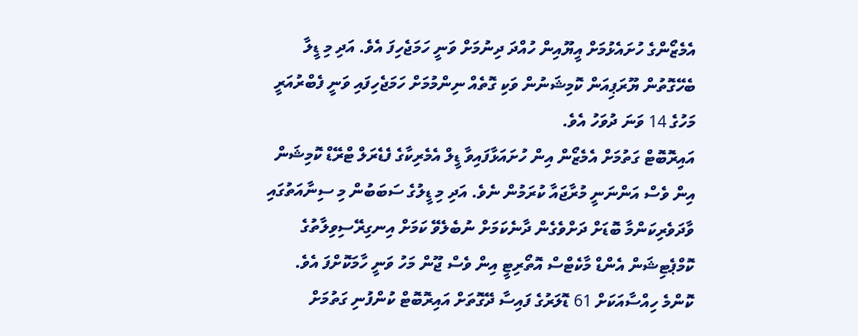އެމެޒޯންގެ ހުށައެޅުމަށް އީޔޫއިން ހުއްދަ ދިނުމަށް ވަނީ ހަމަޖެހިފަ އެވެ. އަދި މި ޑީލާ ބެހޭގޮތުން ޔޫރަޕިއަން ކޮމިޝަނުން ވަކި ގޮތެއް ނިންމުމަށް ހަމަޖެހިފައި ވަނީ ފެބްރުއަރީ މަހުގެ 14 ވަނަ ދުވަހު އެވެ.
އައިރޮބޮޓް ގަތުމަށް އެމެޒޯން އިން ހުށައަޅާފައިވާ ޑީލް އެމެރިކާގެ ފެޑެރަލް ޓްރޭޑް ކޮމިޝަން އިން ވެސް އަންނަނީ މުރާޖައާ ކުރަމުން ނެވެ. އަދި މި ޑީލުގެ ސަބަބުން މި ސިނާއަތުގައި ވާދަވެރިކަންމާ ބޮޑަށް ދަށްވެގެން ދާނެކަމަށް ނުބެލެވޭ ކަމަށް އިނގިރޭސިވިލާތުގެ ކޮމްޕެޓިޝަން އެންޑް މާކެޓްސް އޮތޯރިޓީ އިން ވެސް ޖޫން މަހު ވަނީ ހާމަކޮށްފަ އެވެ.
ކޮންމެ ހިއްސާއަކަށް 61 ޑޮލަރުގެ ފައިސާ ދޭގޮތަށް އައިރޮބޮޓް ކުންފުނި ގަތުމަށް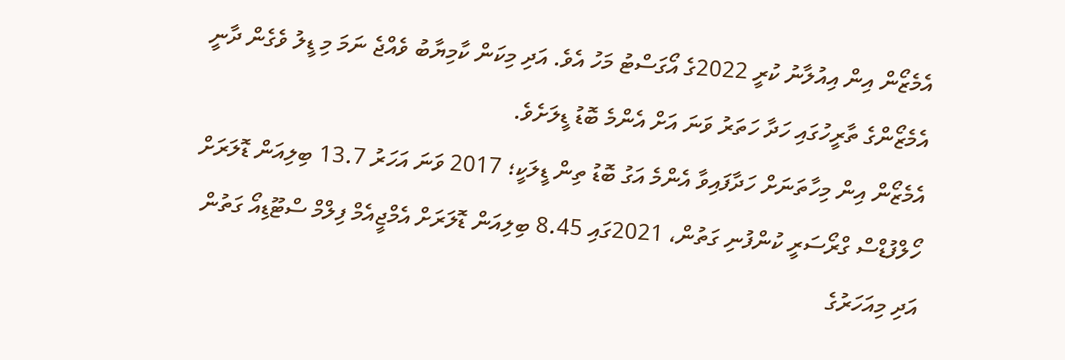އެމެޒޯން އިން އިއުލާނު ކުރީ 2022ގެ އޯގަސްޓު މަހު އެވެ. އަދި މިކަން ކާމިޔާބު ވެއްޖެ ނަމަ މި ޑީލު ވެގެން ދާނީ އެމެޒޯންގެ ތާރީހުގައި ހަދާ ހަތަރު ވަނަ އަށް އެންމެ ބޮޑު ޑީލަށެވެ.
އެމެޒޯން އިން މިހާތަނަށް ހަދާފައިވާ އެންމެ އަގު ބޮޑު ތިން ޑީލަކީ؛ 2017 ވަނަ އަހަރު 13.7 ބިލިއަން ޑޮލަރަށް ހޯލްފުޑްސް ގްރޯސަރީ ކުންފުނި ގަތުން، 2021ގައި 8.45 ބިލިއަން ޑޮލަރަށް އެމްޖީއެމް ފިލްމް ސްޓޫޑިއޯ ގަތުން އަދި މިއަހަރުގެ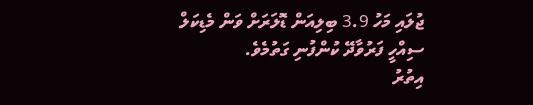ޖުލައި މަހު 3.9 ބިލިއަން ޑޮލަރަށް ވަން މެޑިކަލް ސިއްހީ ފަރުވާދޭ ކުންފުނި ގަތުމެވެ.
އިތުރު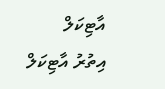އާޓިކަލް
އިތުރު އާޓިކަލް